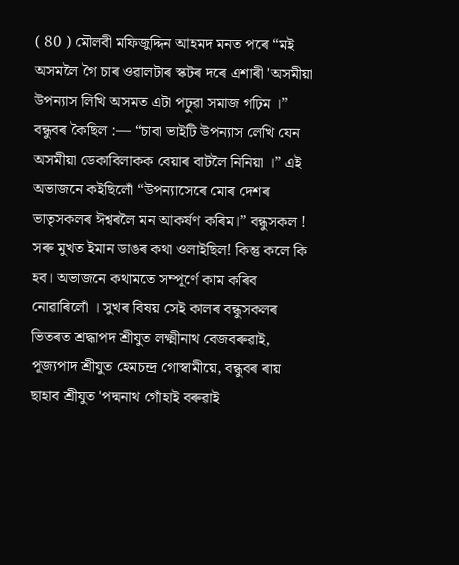( 80 ) মৌলবী মফিজুদ্দিন আহমদ মনত পৰে “মই অসমলৈ গৈ চাৰ ওৱালটাৰ স্কটৰ দৰে এশাৰী 'অসমীয়া উপন্যাস লিখি অসমত এটা পঢ়ুৱা সমাজ গঢ়িম ।” বন্ধুবৰ কৈছিল :— “চাবা ভাইটি উপন্যাস লেখি যেন অসমীয়া ডেকাবিলাকক বেয়াৰ বাটলৈ নিনিয়া ।” এই অভাজনে কইছিলোঁ “উপন্যাসেৰে মোৰ দেশৰ ভাতৃসকলৰ ঈশ্বৰলৈ মন আকৰ্ষণ কৰিম।” বন্ধুসকল ! সৰু মুখত ইমান ডাঙৰ কথা ওলাইছিল! কিন্তু কলে কি হব। অভাজনে কথামতে সম্পূর্ণে কাম কৰিব নোৱাৰিলোঁ । সুখৰ বিষয় সেই কালৰ বন্ধুসকলৰ ভিতৰত শ্ৰদ্ধাপদ শ্ৰীযুত লক্ষ্মীনাথ বেজবৰুৱাই, পূজ্যপাদ শ্রীযুত হেমচন্দ্ৰ গোস্বামীয়ে, বন্ধুবৰ ৰায় ছাহাব শ্ৰীযুত 'পদ্মনাথ গোঁহাই বৰুৱাই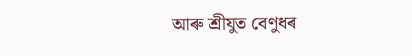আৰু শ্ৰীযুত বেণুধৰ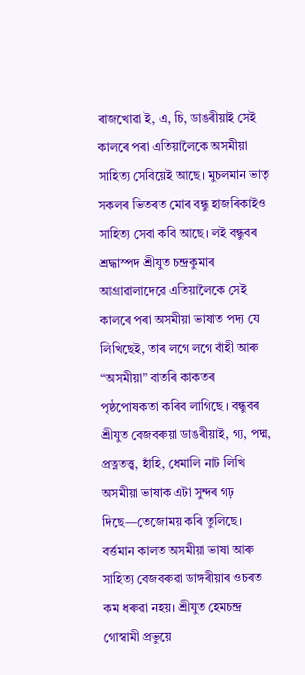ৰাজখোৱা ই, এ, চি, ডাঙৰীয়াই সেই কালৰে পৰা এতিয়ালৈকে অসমীয়া সাহিত্য সেবিয়েই আছে। মুচলমান ভাতৃ সকলৰ ভিতৰত মোৰ বন্ধু হাজৰিকাইও সাহিত্য সেবা কবি আছে। লই বন্ধুবৰ শ্ৰদ্ধাস্পদ শ্ৰীযুত চন্দ্ৰকুমাৰ আগ্ৰাৱালাদেৱে এতিয়ালৈকে সেই কালৰে পৰা অসমীয়া ভাষাত পদ্য যে লিখিছেই, তাৰ লগে লগে বাঁহী আৰু “অসমীয়া” বাতৰি কাকতৰ পৃষ্ঠপোষকতা কৰিব লাগিছে । বন্ধুবৰ শ্ৰীযুত বেজবৰুয়া ডাঙৰীয়াই, গ্য, পদ্ম, প্রত্নতত্ত্ব, হাঁহি, ধেমালি নাট লিখি অসমীয়া ভাষাক এটা সুন্দৰ গঢ় দিছে—তেজোময় কৰি তুলিছে। বৰ্ত্তমান কালত অসমীয়া ভাষা আৰু সাহিত্য বেজবৰুৱা ডাঙ্গৰীয়াৰ ওচৰত কম ধৰুৱা নহয়। শ্ৰীযুত হেমচন্দ্র গোস্বামী প্রভুয়ে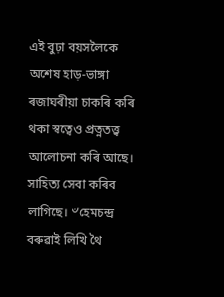এই বুঢ়া বয়সলৈকে অশেষ হাড়-ভাঙ্গা ৰজাঘৰীয়া চাকৰি কৰি থকা স্বত্বেও প্রত্নতত্ত্ব আলোচনা কৰি আছে। সাহিত্য সেবা কৰিব লাগিছে। ৺হেমচন্দ্ৰ বৰুৱাই লিখি থৈ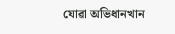যোৱা অভিধানখান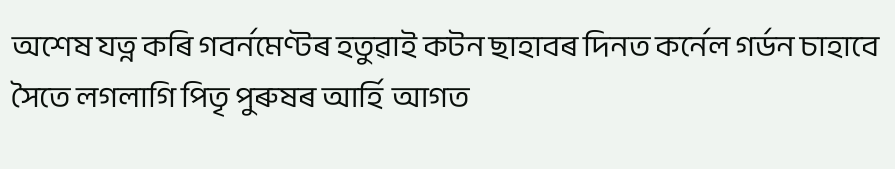অশেষ যত্ন কৰি গবর্নমেণ্টৰ হতুৱাই কটন ছাহাবৰ দিনত কর্নেল গর্ডন চাহাবে সৈতে লগলাগি পিতৃ পুৰুষৰ আৰ্হি আগত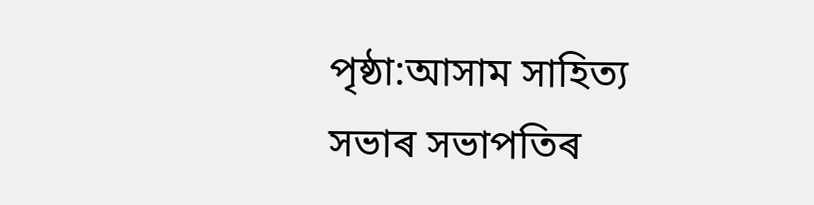পৃষ্ঠা:আসাম সাহিত্য সভাৰ সভাপতিৰ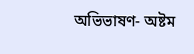অভিভাষণ- অষ্টম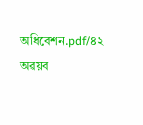অধিবেশন.pdf/৪২
অৱয়ব